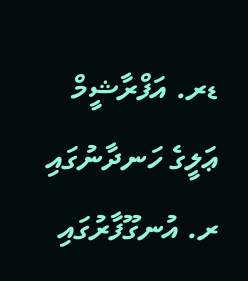ޑރ. އަފްރާޝީމް ޢަލީގެ ހަނދާނުގައި ރ. އުނގޫފާރުގައި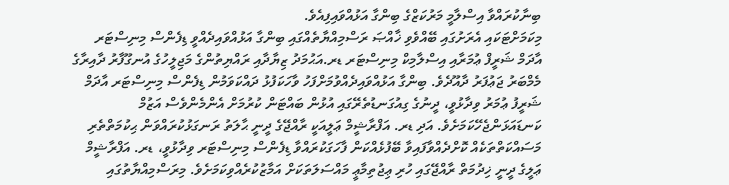ބިނާކުރައްވާ އިސްލާމީ މަރުކަޒްގެ ބިންގާ އަޅުއްވައިފިއެވެ.
މިކަމަށްޓަކައި އެރަށުގައި ބޭއްވެވި ޚާއްޞަ ރަސްމިއްޔާތެއްގައި ބިންގާ އަޅުއްވައިދެއްވީ ޑިފެންސް މިނިސްޓަރ އާދަމް ޝަރީފް ޢުމަރާއި އިސްލާމިކް މިނިސްޓަރ ޑރ.އަޙުމަދު ޒިޔާދާއި ރައްޔިތުންގެ މަޖިލީހުގެ އުނގޫފާރު ދާއިރާގެ މެމްބަރު ޖަޢުފަރު ދާއޫދެވެ. ބިންގާ އަޅުއްވައިދެއްވުމަށްފަހު ވާހަކަފުޅު ދައްކަވަމުން ޑިފެންސް މިނިސްޓަރ އާދަމް ޝަރީފު ޢުމަރު ވިދާޅުވީ، ދީނުގެ ގިއުގަނޑުތެރޭގައި އުޅުން ބައްޓަން ކުރުމަށް އެންމެންވެސް އަޒުމް ކަނޑައަޅަންޖެހޭކަމަށެވެ. އަދި ޑރ. އަފްރާޝީމް ޢަލީއަކީ ރާއްޖޭގެ ދީނީ ޙާލަތު ރަނގަޅުކުރައްވަން ޙިކުމަތްތެރި މަސައްކަތްތަކެއް ކޮށްދެއްވާފައިވާ ބޭފުޅެއްކަން ފާހަގަކުރައްވާ ޑިފެންސް މިނިސްޓަރ ވިދާޅުވީ، ޑރ. އަފްރާޝީމް ޢަލީގެ ދީނީ ޚިދުމަތް ރާއްޖޭގައި ހުރި ޢިޖުތިމާޢީ މައްސަލަތަކަށް އަމާޒުކުރެއްވިކަމަށެވެ. މިރަސްމިއްޔާތުގައި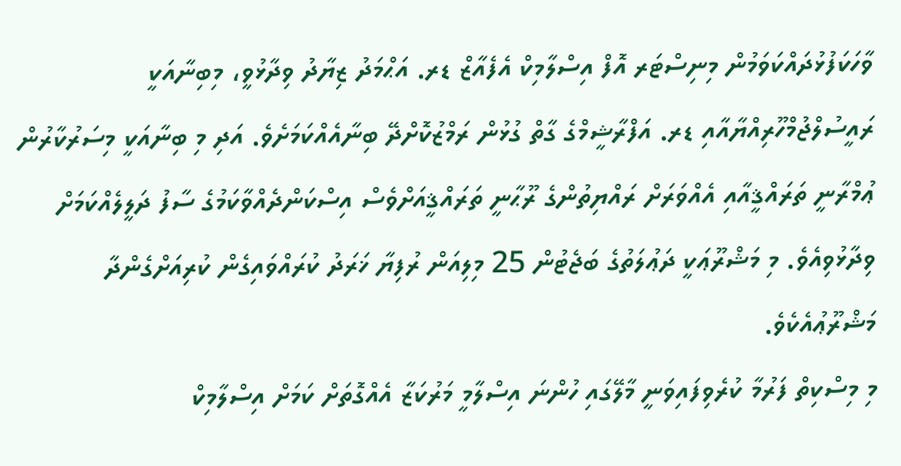ވާހަކަފުޅުދައްކަވަމުން މިނިސްޓަރ އޮފް އިސްލާމިކް އެފެއާޒް ޑރ. އަޙްމަދު ޒިޔާދު ވިދާޅުވީ، މިބިނާއަކީ ރައީސުލްޖުމްހޫރިއްޔާއާއި ޑރ. އަފްރާޝީމްގެ ގާތް ގުޅުން ރަމްޒުކޮށްދޭ ބިނާއެއްކަމަށެވެ. އަދި މި ބިނާއަކީ މިސަރުކާރުން ޢުމްރާނީ ތަރައްޤީއާއި އެއްވަރަށް ރައްޔިތުންގެ ރޫޙާނީ ތަރައްޤީއަށްވެސް އިސްކަންދެއްވާކަމުގެ ސާފު ދަލީލެއްކަމަށް ވިދާޅުވިއެވެ. މި މަޝްރޫޢަކީ ދަޢުލަތުގެ ބަޖެޓުން 25 މިލިއަން ރުފިޔާ ޚަރަދު ކުރައްވައިގެން ކުރިއަށްގެންދާ މަޝްރޫޢުއެކެވެ.
މި މިސްކިތް ފަރުމާ ކުރެވިފައިވަނީ މާލޭގައި ހުންނަ އިސްލާމީ މަރުކަޒާ އެއްގޮތަށް ކަމަށް އިސްލާމިކް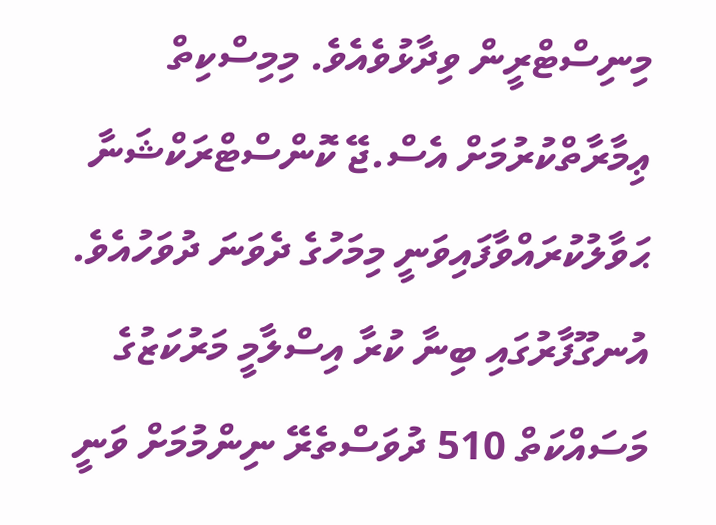މިނިސްޓްރީން ވިދާޅުވެއެވެ. މިމިސްކިތް ޢިމާރާތްކުރުމަށް އެސް.ޖޭ ކޮންސްޓްރަކްޝަނާ ޙަވާލުކުރައްވާފައިވަނީ މިމަހުގެ ދެވަނަ ދުވަހުއެވެ. އުނގޫފާރުގައި ބިނާ ކުރާ އިސްލާމީ މަރުކަޒުގެ މަސައްކަތް 510 ދުވަސްތެރޭ ނިންމުމަށް ވަނީ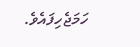ހަމަޖެހިފައެވެ.